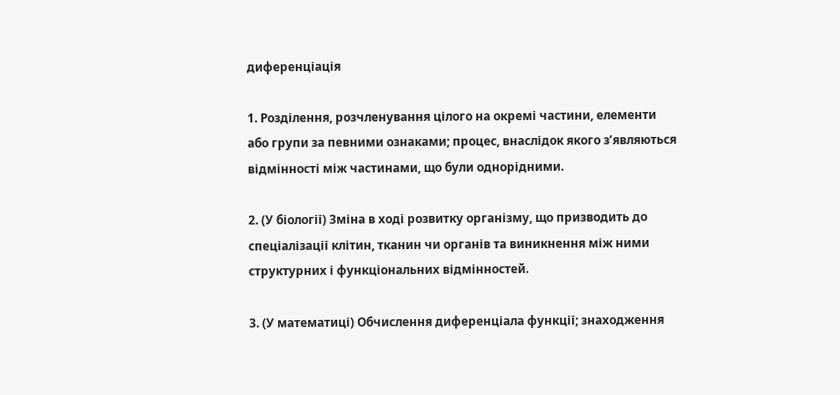диференціація

1. Розділення, розчленування цілого на окремі частини, елементи або групи за певними ознаками; процес, внаслідок якого з’являються відмінності між частинами, що були однорідними.

2. (У біології) Зміна в ході розвитку організму, що призводить до спеціалізації клітин, тканин чи органів та виникнення між ними структурних і функціональних відмінностей.

3. (У математиці) Обчислення диференціала функції; знаходження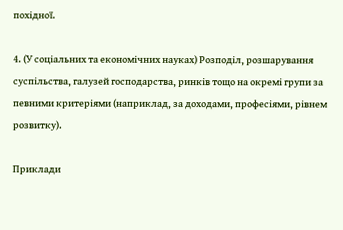похідної.

4. (У соціальних та економічних науках) Розподіл, розшарування суспільства, галузей господарства, ринків тощо на окремі групи за певними критеріями (наприклад, за доходами, професіями, рівнем розвитку).

Приклади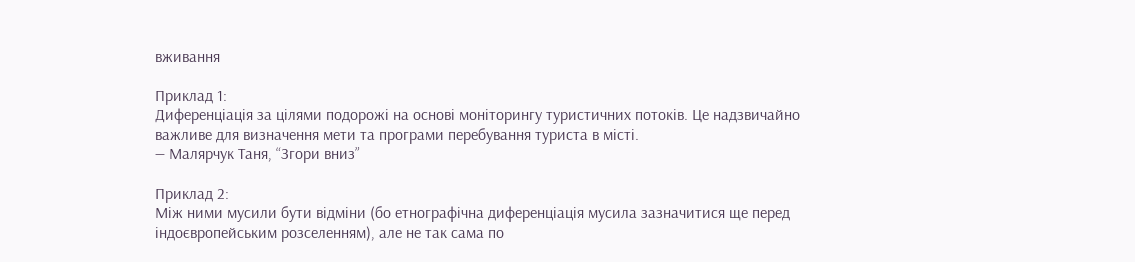вживання

Приклад 1:
Диференціація за цілями подорожі на основі моніторингу туристичних потоків. Це надзвичайно важливе для визначення мети та програми перебування туриста в місті.
— Малярчук Таня, “Згори вниз”

Приклад 2:
Між ними мусили бути відміни (бо етнографічна диференціація мусила зазначитися ще перед індоєвропейським розселенням), але не так сама по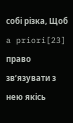собі різка, Щоб a priori[23] право зв’язувати з нею якісь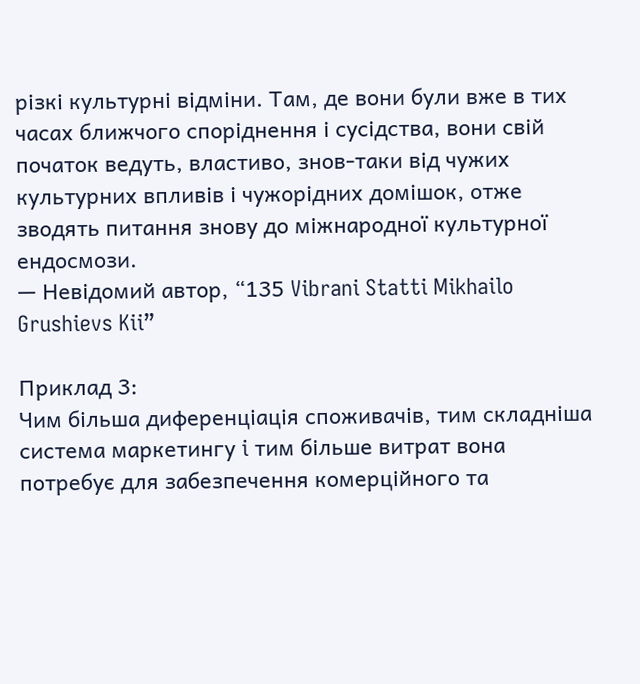різкі культурні відміни. Там, де вони були вже в тих часах ближчого споріднення і сусідства, вони свій початок ведуть, властиво, знов-таки від чужих культурних впливів і чужорідних домішок, отже зводять питання знову до міжнародної культурної ендосмози.
— Невідомий автор, “135 Vibrani Statti Mikhailo Grushievs Kii”

Приклад 3:
Чим більша диференціація споживачів, тим складніша система маркетингу i тим більше витрат вона потребує для забезпечення комерційного та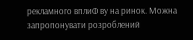рекламного вплиФ ву на ринок. Можна запропонувати розроблений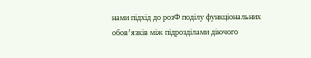нами підхід до розФ поділу функціональних обов’язків між підрозділами діючого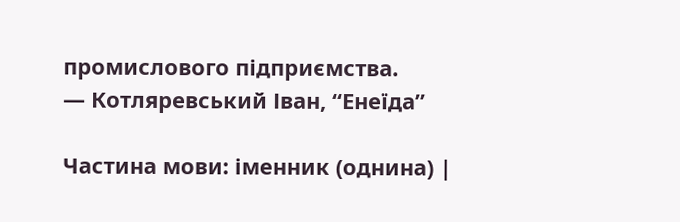промислового підприємства.
— Котляревський Іван, “Енеїда”

Частина мови: іменник (однина) |